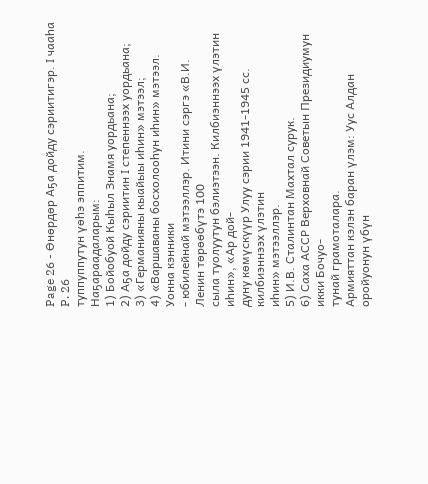Page 26 - Өнөрдөр Аҕа дойду сэриитигэр. I чааһа
P. 26
туппуппутун үөһэ эппитим.
Наҕараадаларым:
1) Бойобуой Кыһыл Знамя уордьана;
2) Аҕа дойду сэриитин I степеннээх уордьана;
3) «Германияны кыайыы иһин» мэтээл;
4) «Варшаваны босхолооһун иһин» мэтээл. Уонна кэнники
- юбилейнай мэтээллэр. Итини сэргэ «В.И. Ленин төрөөбүтэ 100
сыла туолуутун бэлиэтээн. Килбиэннээх үлэтин иһин», «Ар дой-
дуну көмүскүүр Улуу сэрии 1941-1945 сс. килбиэннээх үлэтин
иһин» мэтээллэр.
5) И.В. Сталинтан Махтал сурук.
6) Саха АССР Верховнай Советын Президиумун икки Бочуо-
тунай грамоталара.
Армияттан кэлэн баран үлэм: Уус Алдан оройуонун үбүн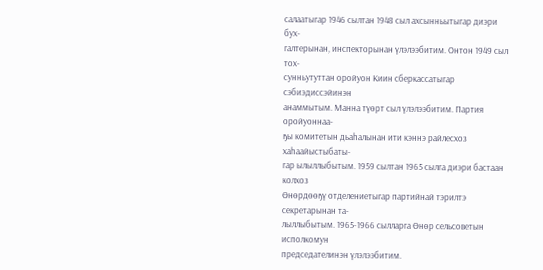салаатыгар 1946 сылтан 1948 сыл ахсынньытыгар диэри бух-
галтерынан, инспекторынан үлэлээбитим. Онтон 1949 сыл тох-
сунньутуттан оройуон Киин сберкассатыгар сэбиэдиссэйинэн
анаммытым. Манна түөрт сыл үлэлээбитим. Партия оройуоннаа-
ҕы комитетын дьаһалынан ити кэннэ райлесхоз хаһаайыстыбаты-
гар ылыллыбытым. 1959 сылтан 1965 сылга диэри бастаан колхоз
Өнөрдөөҕү отделениетыгар партийнай тэрилтэ секретарынан та-
лыллыбытым. 1965-1966 сылларга Өнөр сельсоветын исполкомун
председателинэн үлэлээбитим.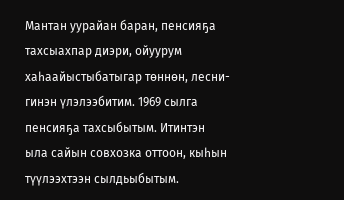Мантан уурайан баран, пенсияҕа
тахсыахпар диэри, ойуурум хаһаайыстыбатыгар төннөн, лесни-
гинэн үлэлээбитим. 1969 сылга пенсияҕа тахсыбытым. Итинтэн
ыла сайын совхозка оттоон, кыһын түүлээхтээн сылдьыбытым.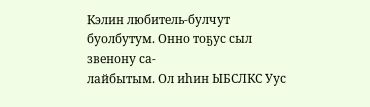Кэлин любитель-булчут буолбутум. Онно тоҕус сыл звенону са-
лайбытым. Ол иһин ЫБСЛКС Уус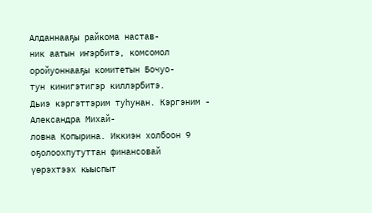Алданнааҕы райкома настав-
ник аатын иҥэрбитэ, комсомол оройуоннааҕы комитетын Бочуо-
тун кинигэтигэр киллэрбитэ.
Дьиэ кэргэттэрим туһунан. Кэргэним - Александра Михай-
ловна Копырина. Иккиэн холбоон 9 оҕолоохпутуттан финансовай
үөрэхтээх кыыспыт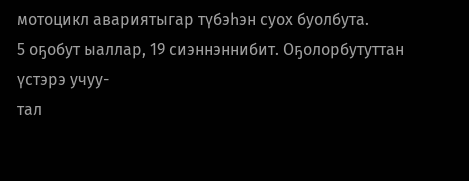мотоцикл авариятыгар түбэһэн суох буолбута.
5 оҕобут ыаллар, 19 сиэннэннибит. Оҕолорбутуттан үстэрэ учуу-
тал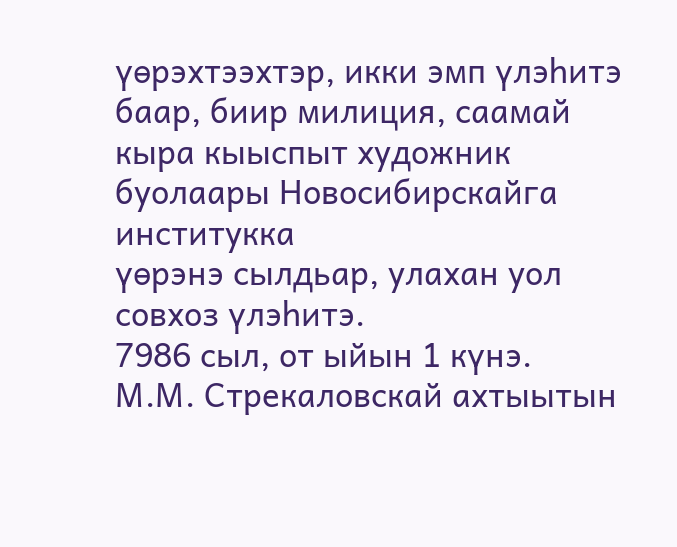үөрэхтээхтэр, икки эмп үлэһитэ баар, биир милиция, саамай
кыра кыыспыт художник буолаары Новосибирскайга институкка
үөрэнэ сылдьар, улахан уол совхоз үлэһитэ.
7986 сыл, от ыйын 1 күнэ.
М.М. Стрекаловскай ахтыытын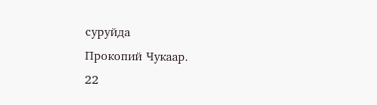суруйда
Прокопий Чукаар.
22